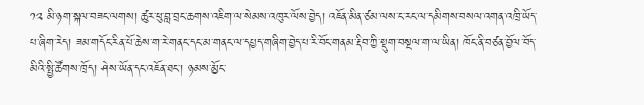༡༢ མི་ཉག་སྐལ་བཟང་ལགས། ཚུར་ཕུ་བླ་བྲང་ཆགས་འཇིག་ལ་སེམས་འཁུར་ལོས་བྱེད། འཇོན་མིན་ཙམ་ལས་ང་རང་ལ་དམིགས་བསལ་འགན་འཁྲི་ཡོད་པ་ཞིག་རེད། ཟམ་གདོང་རིན་པོ་ཆེས་ག་རེ་གནང་དང་མ་གནང་ལ་དཔྱད་གཞིག་བྱེད་པ་རི་བོང་གནམ་རྡིབ་ཀྱི་སྡུག་བསྔལ་ག་ལ་ཡིན། ཁོང་ནི་བཙན་བྱོལ་བོད་མིའི་སྤྱི་ཚོགས་ཁྲོད། ཤེས་ཡོན་དང་འཇོན་ཐང་། ཉམས་མྱོང་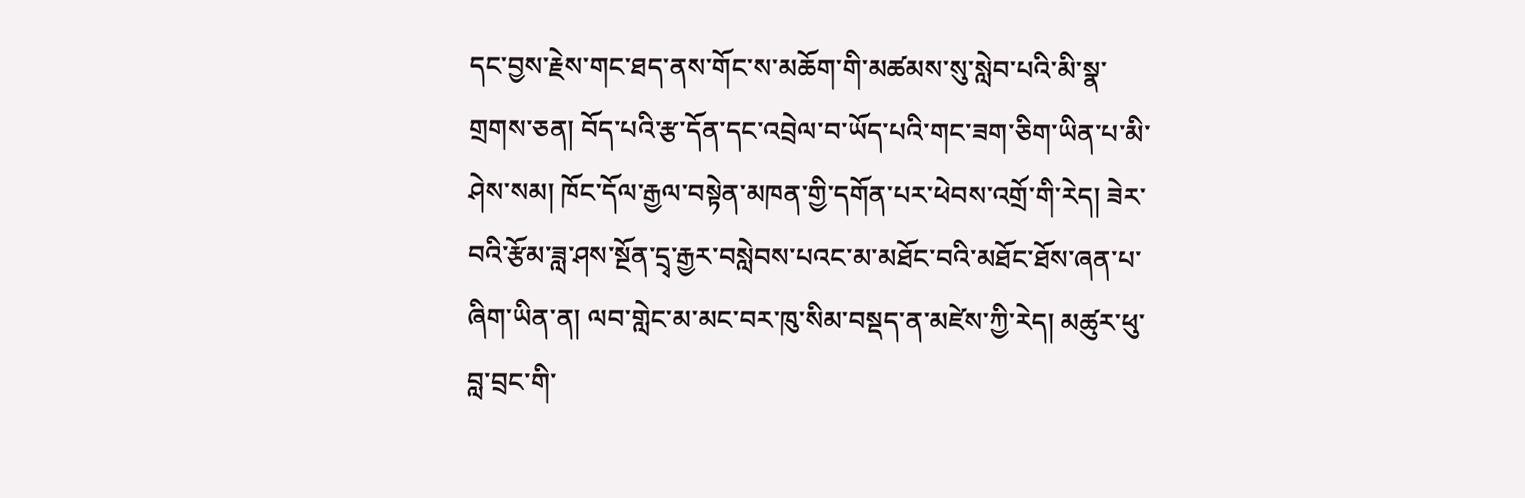དང་བྱས་རྗེས་གང་ཐད་ནས་གོང་ས་མཆོག་གི་མཚམས་སུ་སླེབ་པའི་མི་སྣ་གྲགས་ཅན། བོད་པའི་རྩ་དོན་དང་འབྲེལ་བ་ཡོད་པའི་གང་ཟག་ཅིག་ཡིན་པ་མི་ཤེས་སམ། ཁོང་དོལ་རྒྱལ་བསྟེན་མཁན་གྱི་དགོན་པར་ཕེབས་འགྲོ་གི་རེད། ཟེར་བའི་རྩོམ་ཟླ་ཤས་སྔོན་དྲྭ་རྒྱར་བསླེབས་པའང་མ་མཐོང་བའི་མཐོང་ཐོས་ཞན་པ་ཞིག་ཡིན་ན། ལབ་གླེང་མ་མང་བར་ཁུ་སིམ་བསྡད་ན་མཛེས་ཀྱི་རེད། མཚུར་ཕུ་བླ་བྲང་གི་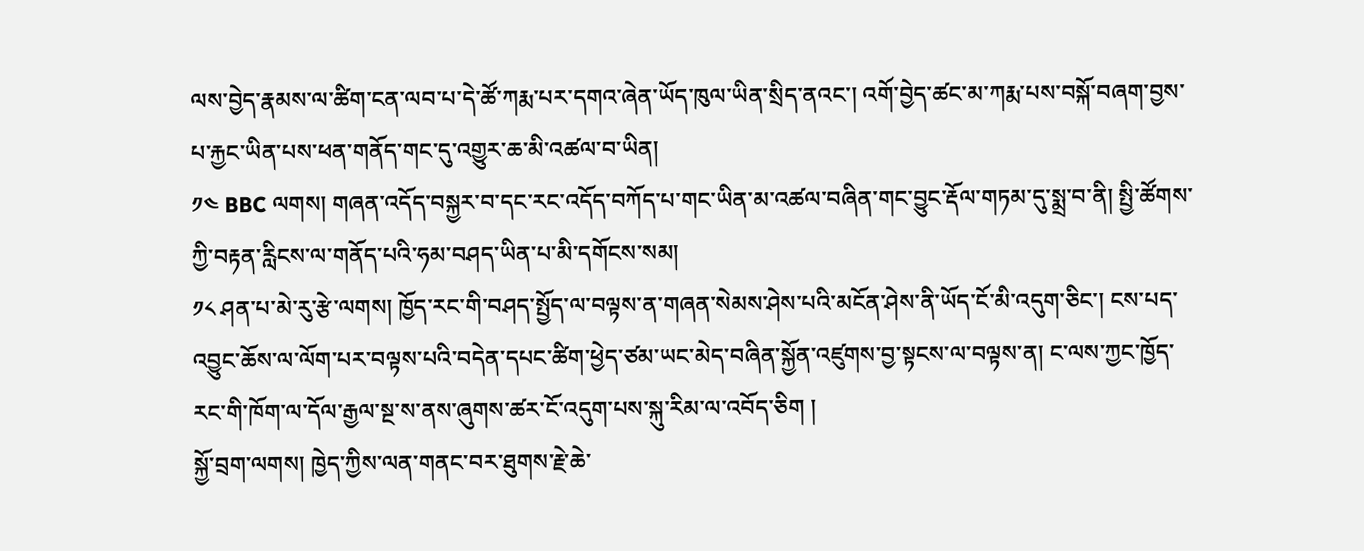ལས་བྱེད་རྣམས་ལ་ཚིག་ངན་ལབ་པ་དེ་ཚོ་ཀརྨ་པར་དགའ་ཞེན་ཡོད་ཁུལ་ཡིན་སྲིད་ནའང་། འགོ་བྱེད་ཚང་མ་ཀརྨ་པས་བསྐོ་བཞག་བྱས་པ་རྐྱང་ཡིན་པས་ཕན་གནོད་གང་དུ་འགྱུར་ཆ་མི་འཚལ་བ་ཡིན།
༡༤ BBC ལགས། གཞན་འདོད་བསྐྱར་བ་དང་རང་འདོད་བཀོད་པ་གང་ཡིན་མ་འཚལ་བཞིན་གང་བྱུང་རྡོལ་གཏམ་དུ་སྨྲ་བ་ནི། སྤྱི་ཚོགས་ཀྱི་བརྟན་རླིངས་ལ་གནོད་པའི་ཧམ་བཤད་ཡིན་པ་མི་དགོངས་སམ།
༡༨ ཤན་པ་མེ་རུ་རྩེ་ལགས། ཁྱོད་རང་གི་བཤད་སྤྱོད་ལ་བལྟས་ན་གཞན་སེམས་ཤེས་པའི་མངོན་ཤེས་ནི་ཡོད་ངོ་མི་འདུག་ཅིང་། ངས་པད་འབྱུང་ཆོས་ལ་ལོག་པར་བལྟས་པའི་བདེན་དཔང་ཚིག་ཕྱེད་ཙམ་ཡང་མེད་བཞིན་སྐྱོན་འཛུགས་བྱ་སྟངས་ལ་བལྟས་ན། ང་ལས་ཀྱང་ཁྱོད་རང་གི་ཁོག་ལ་དོལ་རྒྱལ་སྔ་ས་ནས་ཞུགས་ཚར་ངོ་འདུག་པས་སྐུ་རིམ་ལ་འབོད་ཅིག །
སྐྱོ་བྲག་ལགས། ཁྱེད་ཀྱིས་ལན་གནང་བར་ཐུགས་རྗེ་ཆེ་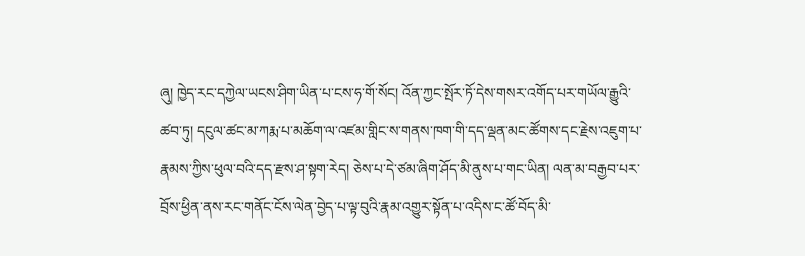ཞུ། ཁྱེད་རང་དཀྱེལ་ཡངས་ཤིག་ཡིན་པ་ངས་ཧ་གོ་སོང། འོན་ཀྱང་སྤོར་ཏོ་དེས་གསར་འགོད་པར་གཡོལ་རྒྱུའི་ཚབ་ཏུ། དངུལ་ཚང་མ་ཀརྨ་པ་མཆོག་ལ་འཛམ་གླིང་ས་གནས་ཁག་གི་དད་ལྡན་མང་ཚོགས་དང་རྗེས་འཇུག་པ་རྣམས་ཀྱིས་ཕུལ་བའི་དད་རྫས་ཤ་སྟག་རེད། ཅེས་པ་དེ་ཙམ་ཞིག་ཤོད་མི་ནུས་པ་གང་ཡིན། ལན་མ་བརྒྱབ་པར་བྲོས་ཕྱིན་ནས་རང་གནོང་ངོས་ལེན་བྱེད་པ་ལྟ་བུའི་རྣམ་འགྱུར་སྟོན་པ་འདིས་ང་ཚོ་བོད་མི་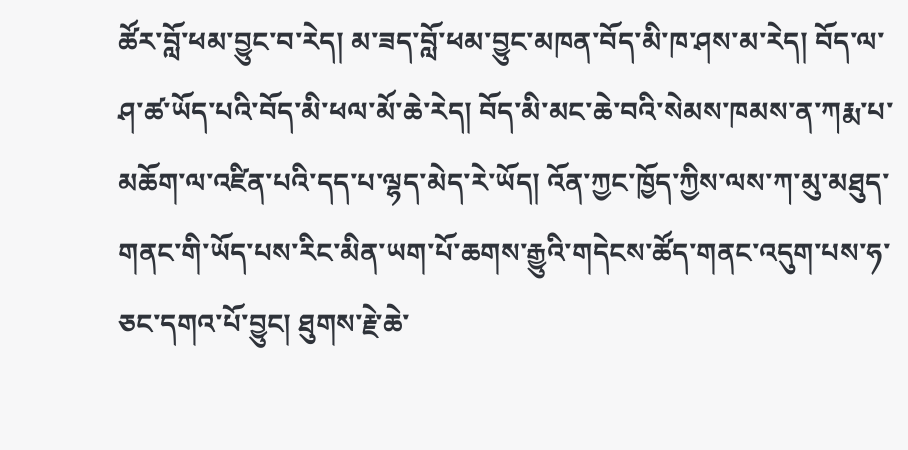ཚོར་བློ་ཕམ་བྱུང་བ་རེད། མ་ཟད་བློ་ཕམ་བྱུང་མཁན་བོད་མི་ཁ་ཤས་མ་རེད། བོད་ལ་ཤ་ཚ་ཡོད་པའི་བོད་མི་ཕལ་མོ་ཆེ་རེད། བོད་མི་མང་ཆེ་བའི་སེམས་ཁམས་ན་ཀརྨ་པ་མཆོག་ལ་འཛིན་པའི་དད་པ་ལྷད་མེད་རེ་ཡོད། འོན་ཀྱང་ཁྱོད་ཀྱིས་ལས་ཀ་མུ་མཐུད་གནང་གི་ཡོད་པས་རིང་མིན་ཡག་པོ་ཆགས་རྒྱུའི་གདེངས་ཚོད་གནང་འདུག་པས་ཧ་ཅང་དགའ་པོ་བྱུང། ཐུགས་རྗེ་ཆེ་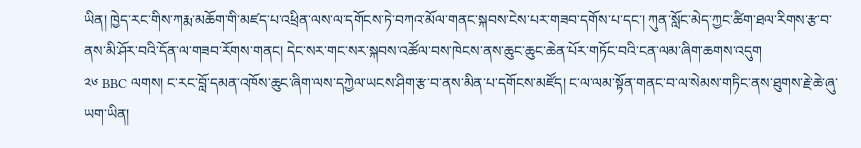ཡིན། ཁྱེད་རང་གིས་ཀརྨ་མཆོག་གི་མཛད་པ་འཕྲིན་ལས་ལ་དགོངས་ཏེ་བཀའ་མོལ་གནང་སྐབས་ངེས་པར་གཟབ་དགོས་པ་དང་། ཀུན་སློང་མེད་ཀྱང་ཚིག་ཐལ་རིགས་རྩ་བ་ནས་མི་ཤོར་བའི་དོན་ལ་གཟབ་རོགས་གནང། དེང་སར་གང་སར་སྐབས་འཚོལ་བས་ཁེངས་ནས་ཆུང་ཆུང་ཆེན་པོར་གཏོང་བའི་ངན་ལམ་ཞིག་ཆགས་འདུག
༢༦ BBC ལགས། ང་རང་བློ་དམན་འཁོས་ཆུང་ཞིག་ལས་དཀྱེལ་ཡངས་ཤིག་རྩ་བ་ནས་མིན་པ་དགོངས་མཛོད། ང་ལ་ལམ་སྟོན་གནང་བ་ལ་སེམས་གཏིང་ནས་ཐུགས་རྗེ་ཆེ་ཞུ་ཡག་ཡིན།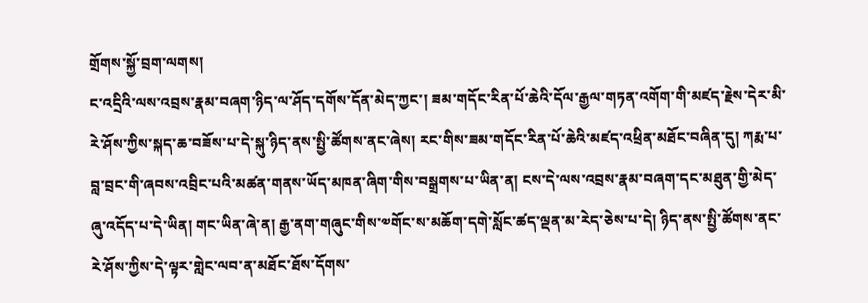གྲོགས་སྐྱོ་བྲག་ལགས།
ང་འདྲིའི་ལས་འབྲས་རྣམ་བཞག་ཉིད་ལ་ཤོད་དགོས་དོན་མེད་ཀྱང་། ཟམ་གདོང་རིན་པོ་ཆེའི་དོལ་རྒྱལ་གཏན་འགོག་གི་མཛད་རྗེས་དེར་མི་རེ་ཤོས་ཀྱིས་སྐད་ཆ་བཟོས་པ་དེ་སྐུ་ཉིད་ནས་སྤྱི་ཚོགས་ནང་ཞེས། རང་གིས་ཟམ་གདོང་རིན་པོ་ཆེའི་མཛད་འཕྲིན་མཐོང་བཞིན་དུ། ཀརྨ་པ་བླ་བྲང་གི་ཞབས་འབྲིང་པའི་མཚན་གནས་ཡོད་མཁན་ཞིག་གིས་བསྒྲགས་པ་ཡིན་ན། ངས་དེ་ལས་འབྲས་རྣམ་བཞག་དང་མཐུན་གྱི་མེད་ཞུ་འདོད་པ་དེ་ཡིན། གང་ཡིན་ཞེ་ན། རྒྱ་ནག་གཞུང་གིས་༧གོང་ས་མཆོག་དགེ་སློང་ཚད་ལྡན་མ་རེད་ཅེས་པ་དེ། ཉིད་ནས་སྤྱི་ཚོགས་ནང་རེ་ཤོས་ཀྱིས་དེ་ལྟར་གླེང་ལབ་ན་མཐོང་ཐོས་དོགས་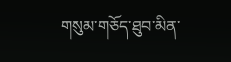གསུམ་གཅོད་ཐུབ་མིན་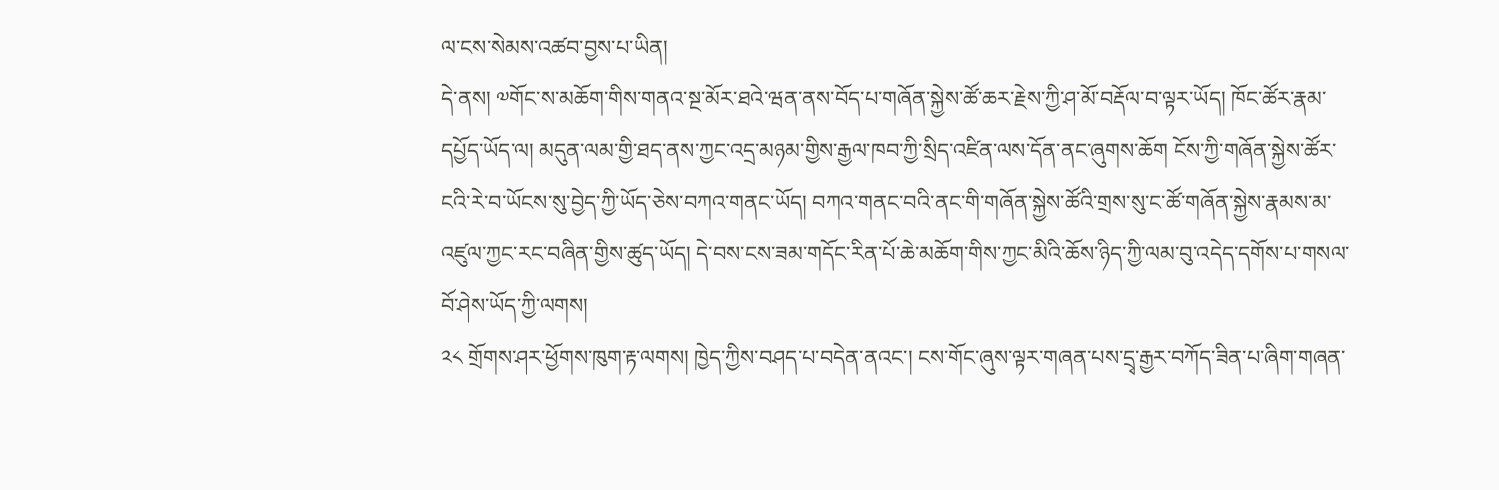ལ་ངས་སེམས་འཚབ་བྱས་པ་ཡིན།
དེ་ནས། ༧གོང་ས་མཆོག་གིས་གནའ་སྔ་མོར་ཐའེ་ཝན་ནས་བོད་པ་གཞོན་སྐྱེས་ཚོ་ཆར་རྗེས་ཀྱི་ཤ་མོ་བརྡོལ་བ་ལྟར་ཡོད། ཁོང་ཚོར་རྣམ་དཔྱོད་ཡོད་ལ། མདུན་ལམ་གྱི་ཐད་ནས་ཀྱང་འདྲ་མཉམ་གྱིས་རྒྱལ་ཁབ་ཀྱི་སྲིད་འཛིན་ལས་དོན་ནང་ཞུགས་ཆོག ངོས་ཀྱི་གཞོན་སྐྱེས་ཚོར་ངའི་རེ་བ་ཡོངས་སུ་བྱེད་ཀྱི་ཡོད་ཅེས་བཀའ་གནང་ཡོད། བཀའ་གནང་བའི་ནང་གི་གཞོན་སྐྱེས་ཚོའི་གྲས་སུ་ང་ཚོ་གཞོན་སྐྱེས་རྣམས་མ་འཛུལ་ཀྱང་རང་བཞིན་གྱིས་ཚུད་ཡོད། དེ་བས་ངས་ཟམ་གདོང་རིན་པོ་ཆེ་མཆོག་གིས་ཀྱང་མིའི་ཆོས་ཉིད་ཀྱི་ལམ་བུ་འདེད་དགོས་པ་གསལ་བོ་ཤེས་ཡོད་ཀྱི་ལགས།
༢༨ གྲོགས་ཤར་ཕྱོགས་ཁུག་རྟ་ལགས། ཁྱེད་ཀྱིས་བཤད་པ་བདེན་ནའང་། ངས་གོང་ཞུས་ལྟར་གཞན་པས་དྲྭ་རྒྱར་བཀོད་ཟིན་པ་ཞིག་གཞན་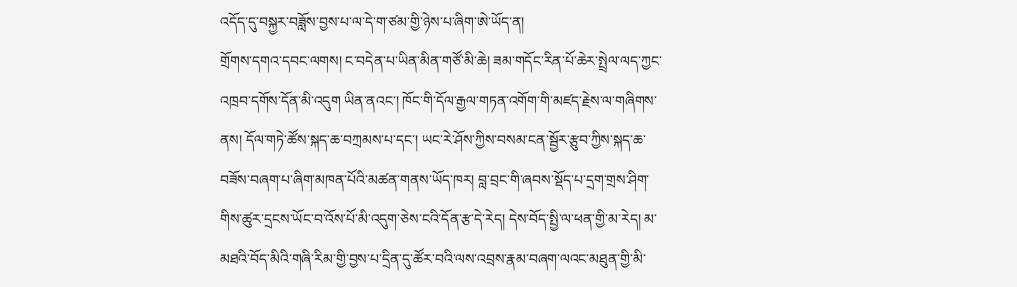འདོད་དུ་བསྐྱར་བཟློས་བྱས་པ་ལ་དེ་ག་ཙམ་གྱི་ཉེས་པ་ཞིག་ཨེ་ཡོད་ན།
གྲོགས་དགའ་དབང་ལགས། ང་བདེན་པ་ཡིན་མིན་གཙོ་མི་ཆེ། ཟམ་གདོང་རིན་པོ་ཆེར་སྤྲེལ་ལད་ཀྱང་འཁྲབ་དགོས་དོན་མི་འདུག ཡིན་ནའང་། ཁོང་གི་དོལ་རྒྱལ་གཏན་འགོག་གི་མཛད་རྗེས་ལ་གཞིགས་ནས། དོལ་གཏེ་ཚོས་སྐད་ཆ་བཀྲམས་པ་དང་། ཡང་རེ་ཤོས་ཀྱིས་བསམ་ངན་སྦྱོར་རྩུབ་ཀྱིས་སྐད་ཆ་བཟོས་བཞག་པ་ཞིག་མཁན་པོའི་མཚན་གནས་ཡོད་ཁར། བླ་བྲང་གི་ཞབས་སྡོད་པ་དྲག་གྲས་ཤིག་གིས་ཚུར་དྲངས་ཡོང་བ་འོས་པོ་མི་འདུག་ཅེས་ངའི་དོན་རྩ་དེ་རེད། དེས་བོད་སྤྱི་ལ་ཕན་གྱི་མ་རེད། མ་མཐའི་བོད་མིའི་གཞི་རིམ་གྱི་བྱས་པ་དྲིན་དུ་ཚོར་བའི་ལས་འབྲས་རྣམ་བཞག་ལའང་མཐུན་གྱི་མི་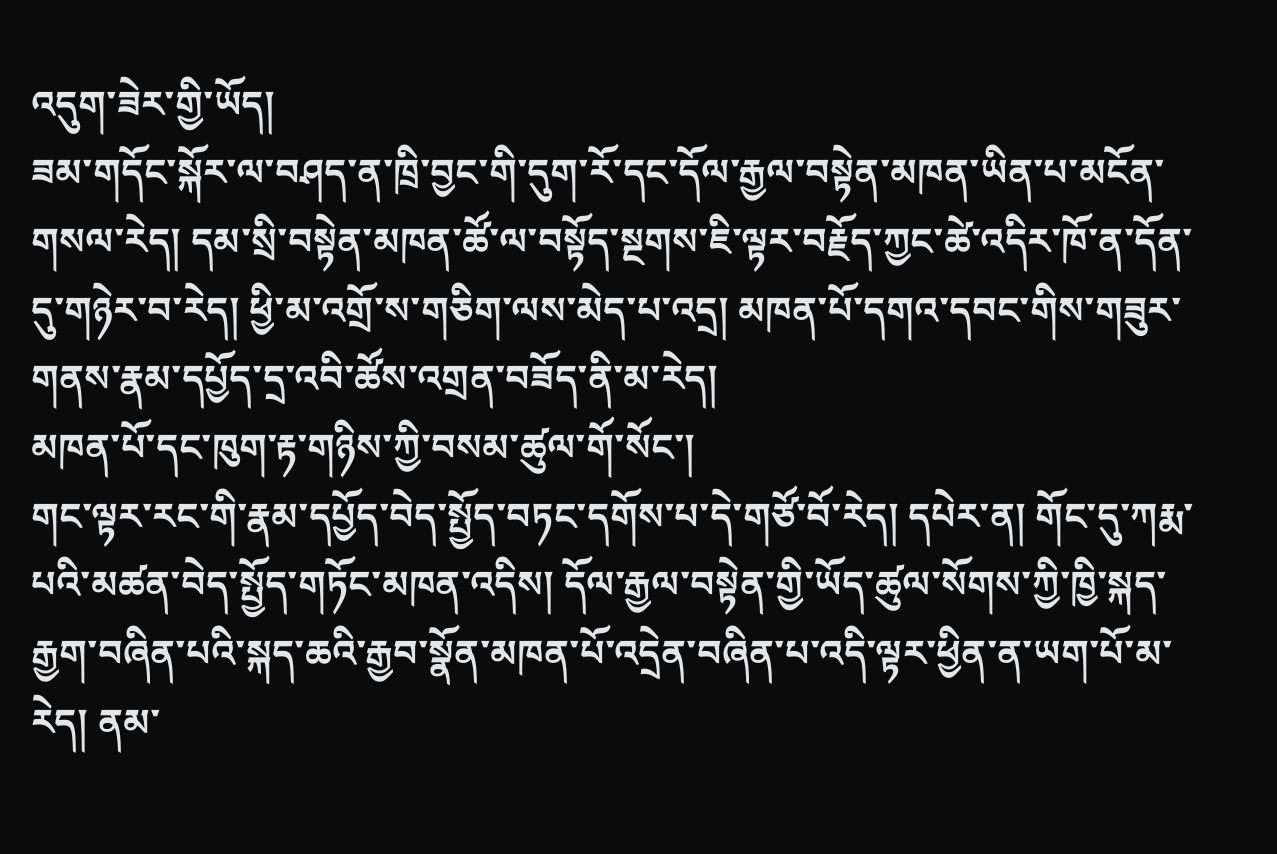འདུག་ཟེར་གྱི་ཡོད།
ཟམ་གདོང་སྐོར་ལ་བཤད་ན་ཁྲི་བྱང་གི་དུག་རོ་དང་དོལ་རྒྱལ་བསྟེན་མཁན་ཡིན་པ་མངོན་གསལ་རེད། དམ་སྲི་བསྟེན་མཁན་ཚོ་ལ་བསྟོད་སྔགས་ཇི་ལྟར་བརྗོད་ཀྱང་ཚེ་འདིར་ཁོ་ན་དོན་དུ་གཉེར་བ་རེད། ཕྱི་མ་འགྲོ་ས་གཅིག་ལས་མེད་པ་འདྲ། མཁན་པོ་དགའ་དབང་གིས་གཟུར་གནས་རྣམ་དཔྱོད་དྲ་འབི་ཚོས་འགྲན་བཟོད་ནི་མ་རེད།
མཁན་པོ་དང་ཁུག་རྟ་གཉིས་ཀྱི་བསམ་ཚུལ་གོ་སོང་།
གང་ལྟར་རང་གི་རྣམ་དཔྱོད་བེད་སྤྱོད་བཏང་དགོས་པ་དེ་གཙོ་བོ་རེད། དཔེར་ན། གོང་དུ་ཀརྨ་པའི་མཚན་བེད་སྤྱོད་གཏོང་མཁན་འདིས། དོལ་རྒྱལ་བསྟེན་གྱི་ཡོད་ཚུལ་སོགས་ཀྱི་ཁྱི་སྐད་རྒྱག་བཞིན་པའི་སྐད་ཆའི་རྒྱབ་སྣོན་མཁན་པོ་འདྲེན་བཞིན་པ་འདི་ལྟར་ཕྱིན་ན་ཡག་པོ་མ་རེད། ནམ་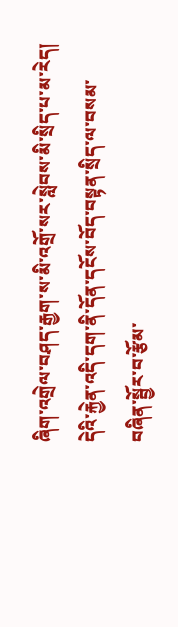ཞིག་འགྲེལ་བཤད་རྒྱག་ས་མི་འགྲོ་སར་སླེབས་མི་སྲིད་པ་མ་རེད། དེའི་རྐྱེན་འདི་དག་ནི་དོན་དངོས་བོད་བསྟན་སྲིད་ལ་བསམ་བཞིན་སྦྱོར་བ་རྩོམ་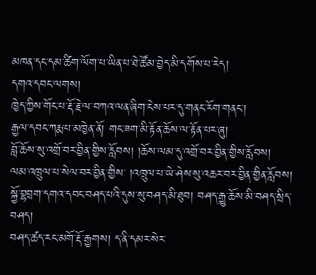མཁན་དང་དམ་ཚིག་ལོག་པ་ཡིན་པ་ཐེ་ཚོམ་བྱེད་མི་དགོས་པ་རེད།
དགའ་དབང་ལགས།
ཁྱེད་ཀྱིས་གོང་པ་རྡོ་རྗེ་ལ་བཀའ་ལན་ཞིག་ངེས་པར་དུ་གནང་རོག་གནང་།
རྒྱལ་དབང་ཀརྨ་པ་མཁྱེན་ནོ། གང་ཟག་མི་རྟོན་ཆོས་ལ་རྟོན་པར་ཞུ།
བློ་ཆོས་སུ་འགྲོ་བར་བྱིན་གྱིས་རློབས། །ཆོས་ལམ་དུ་འགྲོ་བར་བྱིན་གྱིས་རློབས།
ལམ་འཁྲུལ་པ་སེལ་བར་བྱིན་གྱིས་ །འཁྲུལ་པ་ཡེ་ཤེས་སུ་འཆར་བར་བྱིན་གྱིན་རློབས།
སྐྱོ་བྷབྲག་དགའ་དབང་བཤད་པའི་དུས་སུ་བཤད་མི་ཐུབ། བཤད་རྒྱུ་ཆོས་མི་བཤད་སྲིད་བཤད།
བཤད་ཚད་རང་མགོ་རྡོ་རྒྱགས། ད་ནི་དམར་སེར་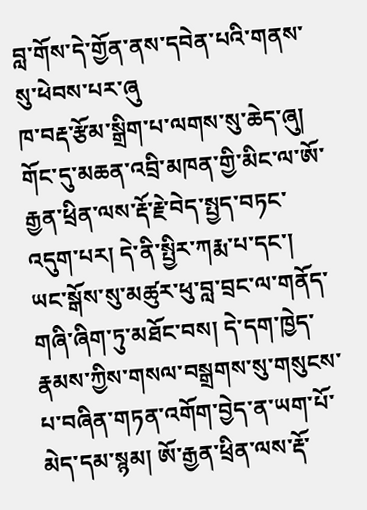བླ་གོས་དེ་གྱོན་ནས་དབེན་པའི་གནས་སུ་ཕེབས་པར་ཞུ
ཁ་བརྡ་རྩོམ་སྒྲིག་པ་ལགས་སུ་ཆེད་ཞུ། གོང་དུ་མཆན་འབྲི་མཁན་གྱི་མིང་ལ་ཨོ་རྒྱན་ཕྲིན་ལས་རྡོ་རྗེ་བེད་སྤྱད་བཏང་འདུག་པར། དེ་ནི་སྤྱིར་ཀརྨ་པ་དང་། ཡང་སྒོས་སུ་མཚུར་ཕུ་བླ་བྲང་ལ་གནོད་གཞི་ཞིག་ཏུ་མཐོང་བས། དེ་དག་ཁྱེད་རྣམས་ཀྱིས་གསལ་བསྒྲགས་སུ་གསུངས་པ་བཞིན་གཏན་འགོག་བྱེད་ན་ཡག་པོ་མེད་དམ་སྙམ། ཨོ་རྒྱན་ཕྲིན་ལས་རྡོ་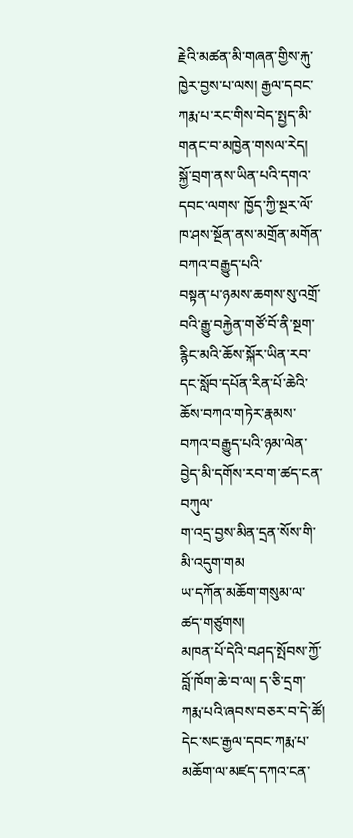རྗེའི་མཚན་མི་གཞན་གྱིས་རྐུ་ཁྱེར་བྱས་པ་ལས། རྒྱལ་དབང་ཀརྨ་པ་རང་གིས་བེད་སྤྱད་མི་གནང་བ་མཁྱེན་གསལ་རེད།
སྐྱོ་བྲག་ནས་ཡིན་པའི་དགའ་དབང་ལགས་ ཁྱོད་ཀྱི་སྔར་ལོ་ཁ་ཤས་སྔོན་ནས་མགྲོན་མགོན་བཀའ་བརྒྱུད་པའི་
བསྟན་པ་ཉམས་ཆགས་སུ་འགྲོ་བའི་རྒྱུ་བརྐྱེན་གཙོ་བོ་ནི་སྔག་རྙིང་མའི་ཆོས་སྐོར་ཡིན་རབ་དང་སློབ་དཔོན་རིན་པོ་ཆེའི་ཆོས་བཀའ་གཏེར་རྣམས་བཀའ་བརྒྱུད་པའི་ཉམ་ལེན་བྱེད་མི་དགོས་རབ་ག་ཚད་ངན་བཀུལ་
ག་འདྲ་བྱས་མིན་དྲན་སོས་གི་མི་འདུག་གམ
ཡ་དཀོན་མཆོག་གསུམ་ལ་ཚད་གཙུགས།
མཁན་པོ་དེའི་བཤད་སྤོབས་ཀྱོ་བློ་ཁོག་ཆེ་བ་ལ། ད་ཅི་དྲག་ཀརྨ་པའི་ཞབས་བཅར་བ་དེ་ཚོ། དེང་སང་རྒྱལ་དབང་ཀརྨ་པ་མཆོག་ལ་མཛད་དཀའ་ངན་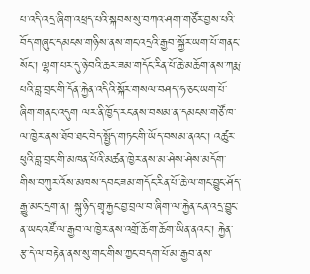པ་འདི་འདྲ་ཞིག་འཕྲད་པའི་སྐབས་སུ་བཀའ་ཤག་གཙོར་བྱས་པའི་བོད་གཞུང་དམངས་གཉིས་ནས་གང་འདྲའི་རྒྱབ་སྐྱོར་ཡག་པོ་གནང་སོང་། ལྷག་པར་དུ་ཉེ་བའི་ཆར་ཟམ་གདོང་རིན་པོ་ཆེ་མཆོག་ནས་ཀརྨ་པའི་བླ་བྲང་གི་དོན་རྐྱེན་འདིའི་སྐོར་གསལ་བཤད་ཧ་ཅང་ཡག་པོ་ཞིག་གནང་འདུག ལར་ནི་ཁྱོད་རང་ནས་བསམ་ན་དམངས་གཙོ་ཁ་ལ་ཁྱེར་ནས་ཐོབ་ཐང་བེད་སྤྱོད་གཏང་གི་ཡོད་བསམ་ནའང་། འཚུར་ཕུའི་བླ་བྲང་གི་མཁན་པོའི་མཚན་ཁྱེར་ནས་མ་ཤེས་ཤེས་མདོག་གིས་བཀུར་འོས་མཁས་དབང་ཟམ་གདོང་རིན་པོ་ཆེ་ལ་གང་བྱུང་ཤོད་རྒྱུ་མང་དྲག་ན། སྐུ་ཉིད་གྲྭ་རྐྱང་བྱ་བྲལ་བ་ཞིག་ལ་རྐྱེན་ངན་འདྲ་བྱུང་ན་ཡང་འཛོ་ལ་རྒྱབ་ལ་ཁྱེར་ནས་འགྲོ་ཆོག་ཆོག་ཡིན་ནའང་། རྐྱེན་རྩ་དེ་ལ་བརྟེན་ནས་སུ་གང་གིས་ཀྱང་བདག་པོ་མ་རྒྱབ་ནས་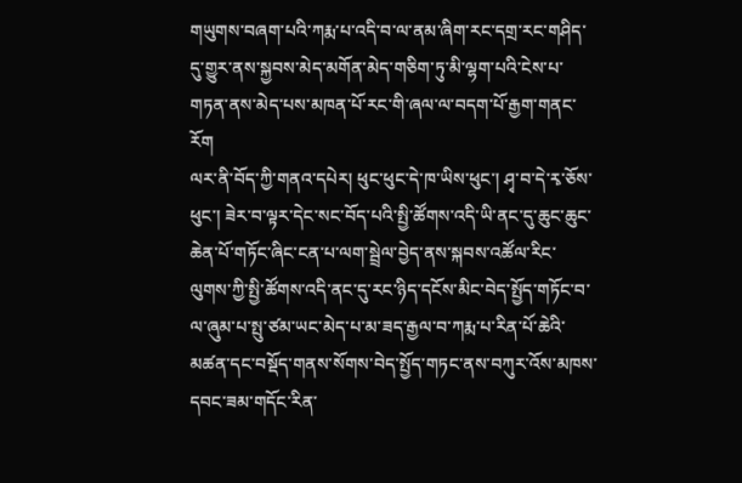གཡུགས་བཞག་པའི་ཀརྨ་པ་འདི་བ་ལ་ནམ་ཞིག་རང་དགྲ་རང་གཤིད་དུ་གྱུར་ནས་སྐྱབས་མེད་མགོན་མེད་གཅིག་ཏུ་མི་ལྷག་པའི་ངེས་པ་གཏན་ནས་མེད་པས་མཁན་པོ་རང་གི་ཞལ་ལ་བདག་པོ་རྒྱག་གནང་རོག
ལར་ནི་བོད་ཀྱི་གནའ་དཔེར། ཕུང་ཕུང་དེ་ཁ་ཡིས་ཕུང་། ཤྭ་བ་དེ་རྭ་ཅོས་ཕུང་། ཟེར་བ་ལྟར་དེང་སང་བོད་པའི་སྤྱི་ཚོགས་འདི་ཡི་ནང་དུ་ཆུང་ཆུང་ཆེན་པོ་གཏོང་ཞིང་ངན་པ་ལག་སྦྲེལ་བྱེད་ནས་སྐབས་འཚོལ་རིང་ལུགས་ཀྱི་སྤྱི་ཚོགས་འདི་ནང་དུ་རང་ཉིད་དངོས་མིང་བེད་སྤྱོད་གཏོང་བ་ལ་ཞུམ་པ་སྤུ་ཙམ་ཡང་མེད་པ་མ་ཟད་རྒྱལ་བ་ཀརྨ་པ་རིན་པོ་ཆེའི་མཚན་དང་བསྡོད་གནས་སོགས་བེད་སྤྱོད་གཏང་ནས་བཀུར་འོས་མཁས་དབང་ཟམ་གདོང་རིན་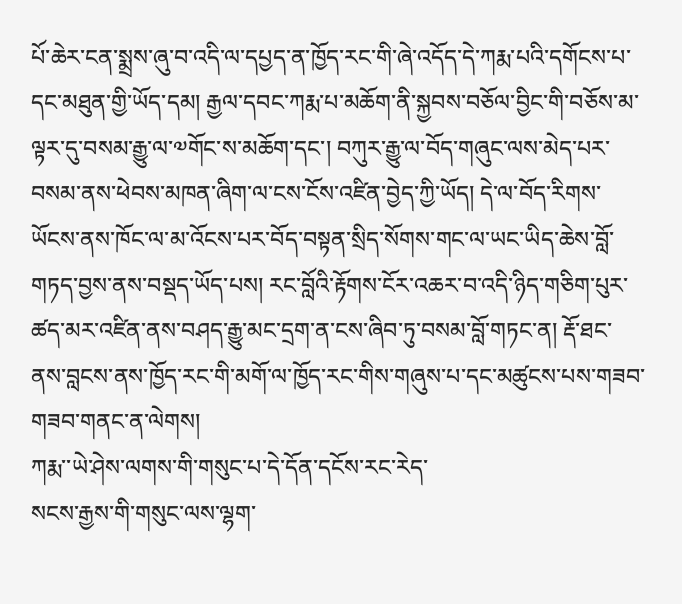པོ་ཆེར་ངན་སྨྲས་ཞུ་བ་འདི་ལ་དཔྱད་ན་ཁྱོད་རང་གི་ཞེ་འདོད་དེ་ཀརྨ་པའི་དགོངས་པ་དང་མཐུན་གྱི་ཡོད་དམ། རྒྱལ་དབང་ཀརྨ་པ་མཆོག་ནི་སྐྱབས་བཅོལ་བྱིང་གི་བཅོས་མ་ལྟར་དུ་བསམ་རྒྱུ་ལ་༧གོང་ས་མཆོག་དང་། བཀུར་རྒྱུ་ལ་བོད་གཞུང་ལས་མེད་པར་བསམ་ནས་ཕེབས་མཁན་ཞིག་ལ་ངས་ངོས་འཛིན་བྱེད་ཀྱི་ཡོད། དེ་ལ་བོད་རིགས་ཡོངས་ནས་ཁོང་ལ་མ་འོངས་པར་བོད་བསྟན་སྲིད་སོགས་གང་ལ་ཡང་ཡིད་ཆེས་བློ་གཏད་བྱས་ནས་བསྡད་ཡོད་པས། རང་བློའི་རྟོགས་ངོར་འཆར་བ་འདི་ཉིད་གཅིག་པུར་ཚད་མར་འཛིན་ནས་བཤད་རྒྱུ་མང་དྲག་ན་ངས་ཞིབ་ཏུ་བསམ་བློ་གཏང་ན། རྡོ་ཐང་ནས་བླངས་ནས་ཁྱོད་རང་གི་མགོ་ལ་ཁྱོད་རང་གིས་གཞུས་པ་དང་མཚུངས་པས་གཟབ་གཟབ་གནང་ན་ལེགས།
ཀརྨ་་ཡེ་ཤེས་ལགས་གི་གསུང་པ་དེ་དོན་དངོས་རང་རེད་
སངས་རྒྱས་གི་གསུང་ལས་ལྷག་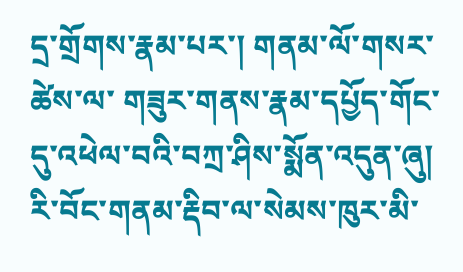དྲ་གྲོགས་རྣམ་པར་། གནམ་ལོ་གསར་ཚེས་ལ་ གཟུར་གནས་རྣམ་དཔྱོད་གོང་དུ་འཕེལ་བའི་བཀྲ་ཤིས་སྨོན་འདུན་ཞུ།
རི་བོང་གནམ་རྡིབ་ལ་སེམས་ཁུར་མི་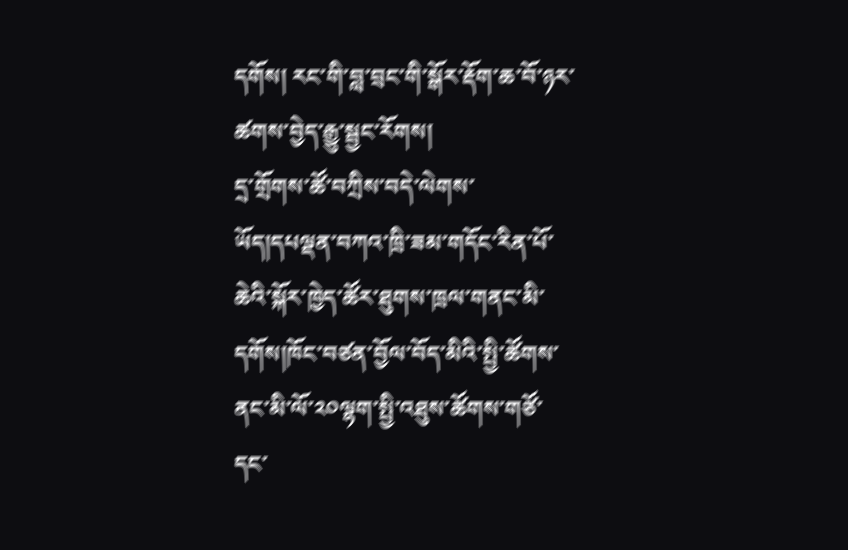དགོས། རང་གི་བླ་བྲང་གི་སྒོར་རྡོག་ཆ་བོ་ཉར་ཚགས་བྱེད་རྒྱུ་སྦྱང་རོགས།
དྲ་གྲོགས་ཚོ་བཀྲིས་བདེ་ལེགས་ཡོད།དཔལྡན་བཀའ་ཁྲི་ཟམ་གདོང་རིན་པོ་ཆེའི་སྐོར་ཁྱེད་ཚོར་ཐུགས་ཁྲལ་གནང་མི་དགོས།ཁོང་བཙན་བྱོལ་བོད་མིའི་སྤྱི་ཚོགས་ནང་མི་ལོ་༢༠ལྷག་སྤྱི་འཐུས་ཚོགས་གཙོ་དང་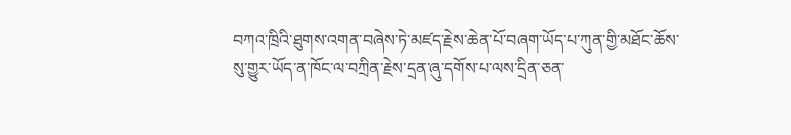བཀའ་ཁྲིའི་ཐུགས་འགན་བཞེས་ཏེ་མཛད་རྗེས་ཆེན་པོ་བཞག་ཡོད་པ་ཀུན་གྱི་མཐོང་ཆོས་སུ་གྱུར་ཡོད་ན་ཁོང་ལ་བཀྲིན་རྗེས་དྲན་ཞུ་དགོས་པ་ལས་དྲིན་ཅན་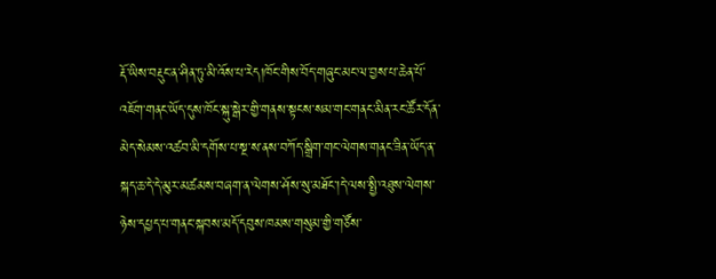རྡོ་ཡིས་བརྡུང་ན་ཤིན་ཏུ་མི་འོས་པ་རེད།ཁོང་གིས་བོད་གཞུང་མང་ལ་བྱས་པ་ཆེན་པོ་འཇོག་གནང་ཡོད་དུས་ཁོང་སྐུ་སྒེར་གྱི་གནས་སྟངས་སམ་གང་གནང་མིན་རང་ཚོར་དོན་མེད་སེམས་འཚབ་མི་དགོས་པ་སྔ་ས་ནས་བཀོད་སྒྲིག་གང་ལེགས་གནང་ཟིན་ཡོད་ན་སྐད་ཆ་དེ་དེ་མུར་མཚམས་བཞག་ན་ལེགས་ཤོས་སུ་མཐོང་།དེ་ལས་སྤྱི་འཐུས་ལེགས་ཉེས་དཔྱད་པ་གནང་སྐབས་མདོ་དབུས་ཁམས་གསུམ་གྱི་གཙོས་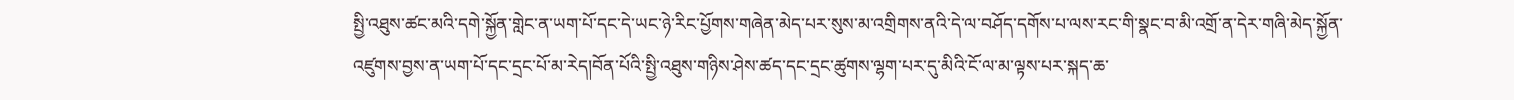སྤྱི་འཐུས་ཚང་མའི་དགེ་སྐྱོན་གླེང་ན་ཡག་པོ་དང་དེ་ཡང་ཉེ་རིང་པྱོགས་གཞེན་མེད་པར་སུས་མ་འགྲིགས་ནའི་དེ་ལ་བཤོད་དགོས་པ་ལས་རང་གི་སྣང་བ་མི་འགྲོ་ན་དེར་གཞི་མེད་སྐྱོན་འཛུགས་བྱས་ན་ཡག་པོ་དང་དྲང་པོ་མ་རེད།བོན་པོའི་སྤྱི་འཐུས་གཉིས་ཤེས་ཚད་དང་དྲང་ཚུགས་ལྷག་པར་དུ་མིའི་ངོ་ལ་མ་ལྟས་པར་སྐད་ཆ་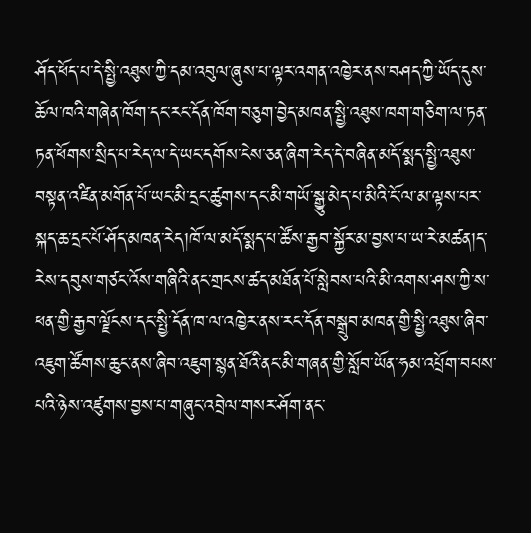ཤོད་ཕོད་པ་དེ་སྤྱི་འཐུས་ཀྱི་དམ་འབུལ་ཞུས་པ་ལྟར་འགན་འཁྱེར་ནས་བཤད་ཀྱི་ཡོད་དུས་ཆོལ་ཁའི་གཞེན་ཁོག་དང་རང་དོན་ཁོག་བཅུག་བྱེད་མཁན་སྤྱི་འཐུས་ཁག་གཅིག་ལ་ཏན་ཏན་ཕོགས་སྲིད་པ་རེད་ལ་དེ་ཡང་དགོས་ངེས་ཅན་ཞིག་རེད་དེ་བཞིན་མདོ་སྨད་སྤྱི་འཐུས་བསྟན་འཛིན་མགོན་པོ་ཡང་མི་དྲང་ཚུགས་དང་མི་གཡོ་སྒྱུ་མེད་པ་མིའི་ངོ་ལ་མ་ལྟས་པར་སྐད་ཆ་དྲང་པོ་ཤོད་མཁན་རེད།ཁོ་ལ་མདོ་སྨད་པ་ཚོས་རྒྱབ་སྐྱོར་མ་བྱས་པ་ཡ་རེ་མཚན།ད་རེས་དབུས་གཙང་འོས་གཞིའི་ནང་གྲངས་ཚད་མཐོན་པོ་སླེབས་པའི་མི་འགས་ཤས་ཀྱི་ས་ཕན་གྱི་རྒྱབ་ལྗོངས་དང་སྤྱི་དོན་ཁ་ལ་འཁྱེར་ནས་རང་དོན་བསྒྲུབ་མཁན་གྱི་སྤྱི་འཐུས་ཞིབ་འཇུག་ཚོགས་ཆུང་ནས་ཞིབ་འཇུག་སྙན་ཐོའི་ནང་མི་གཞན་གྱི་སློབ་ཡོན་ཧམ་འཔྲོག་བཔས་པའི་ཉེས་འཛུགས་བྱས་པ་གཞུང་འབྲེལ་གསར་ཤོག་ནང་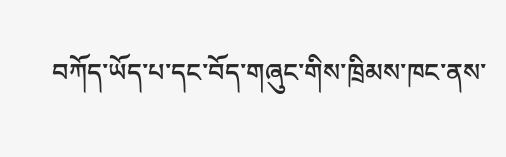བཀོད་ཡོད་པ་དང་བོད་གཞུང་གིས་ཁྲིམས་ཁང་ནས་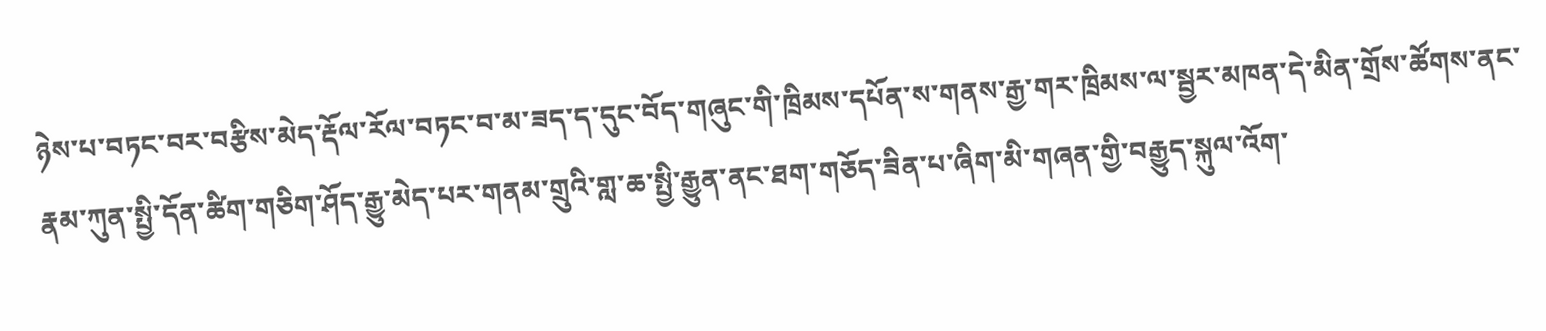ཉེས་པ་བཏང་བར་བརྩིས་མེད་རྡོལ་རོལ་བཏང་བ་མ་ཟད་ད་དུང་བོད་གཞུང་གི་ཁྲིམས་དཔོན་ས་གནས་རྒྱ་གར་ཁྲིམས་ལ་སྦྱར་མཁན་དེ་མིན་གྲོས་ཚོགས་ནང་རྣམ་ཀུན་སྤྱི་དོན་ཚིག་གཅིག་ཤོད་རྒྱུ་མེད་པར་གནམ་གྲུའི་གླ་ཆ་སྤྱི་རྒྱུན་ནང་ཐག་གཅོད་ཟིན་པ་ཞིག་མི་གཞན་གྱི་བརྒྱུད་སྐུལ་འོག་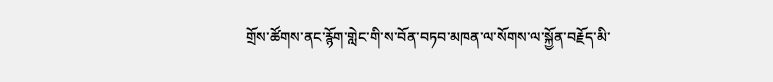གྲོས་ཚོགས་ནང་རྙོག་གླེང་གི་ས་བོན་བཏབ་མཁན་ལ་སོགས་ལ་སྐྱོན་བརྗོད་མི་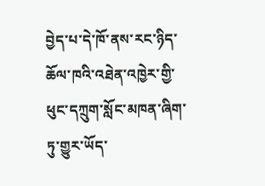བྱེད་པ་དེ་ཁོ་ནས་རང་ཉིད་ཆོལ་ཁའི་འཐེན་འཁྱེར་གྱི་ཕུང་དཀྲུག་སློང་མཁན་ཞིག་ཏུ་གྱུར་ཡོད་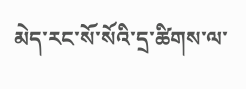མེད་རང་སོ་སོའི་དྲ་ཚིགས་ལ་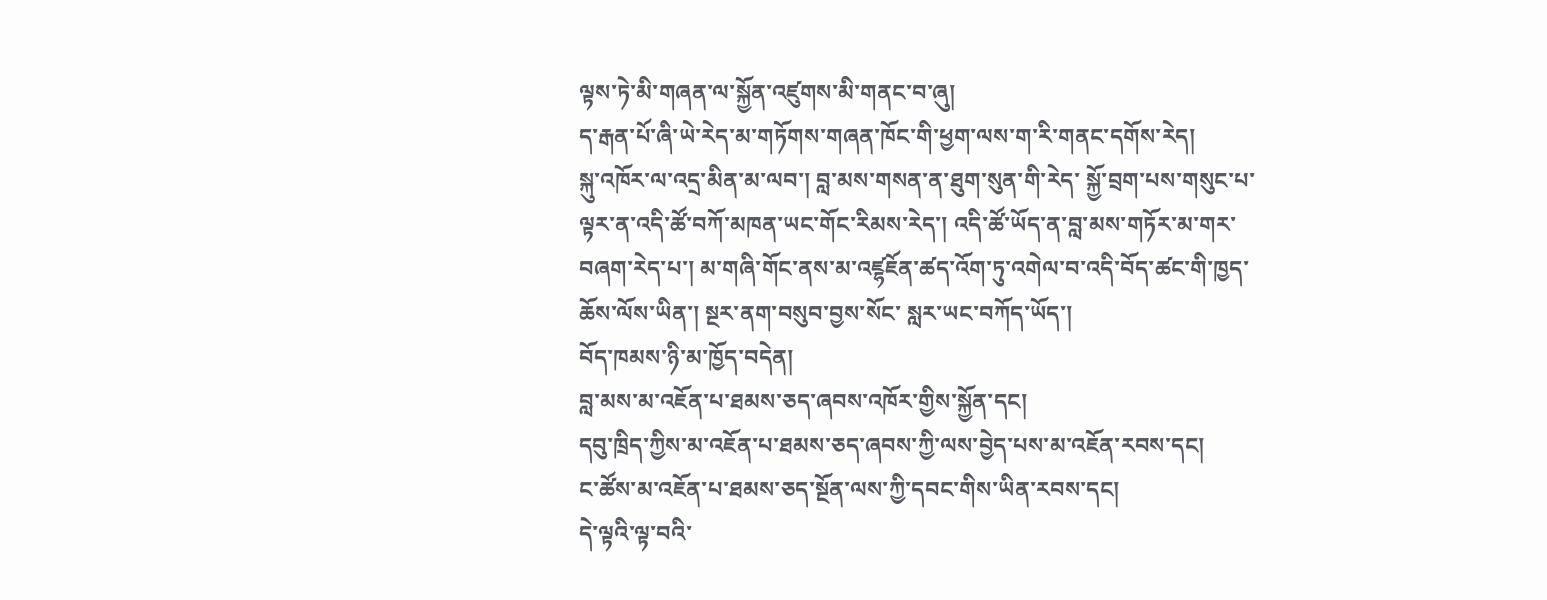ལྟས་ཏེ་མི་གཞན་ལ་སྐྱོན་འཛུགས་མི་གནང་བ་ཞུ།
ད་རྒན་པོ་ཞི་ཡེ་རེད་མ་གཏོགས་གཞན་ཁོང་གི་ཕྱག་ལས་ག་རི་གནང་དགོས་རེད།
སྐུ་འཁོར་ལ་འདྲ་མིན་མ་ལབ་། བླ་མས་གསན་ན་ཐུག་སུན་གི་རེད་ སྐྱོ་བྲག་པས་གསུང་པ་ལྟར་ན་འདི་ཚོ་བཀོ་མཁན་ཡང་གོང་རིམས་རེད་། འདི་ཚོ་ཡོད་ན་བླ་མས་གཏོར་མ་གར་བཞག་རེད་པ་། མ་གཞི་གོང་ནས་མ་འཛྷཇོན་ཚད་འོག་ཏུ་འགེལ་བ་འདི་བོད་ཚང་གི་ཁྱད་ཆོས་ལོས་ཡིན་། སྔར་ནག་བསུབ་བྱས་སོང་ སླར་ཡང་བཀོད་ཡོད་།
བོད་ཁམས་ཉི་མ་ཁྱོད་བདེན།
བླ་མས་མ་འཇོན་པ་ཐམས་ཅད་ཞབས་འཁོར་གྱིས་སྐྱོན་དང།
དབུ་ཁྲིད་ཀྱིས་མ་འཇོན་པ་ཐམས་ཅད་ཞབས་ཀྱི་ལས་བྱེད་པས་མ་འཇོན་རབས་དང།
ང་ཚོས་མ་འཇོན་པ་ཐམས་ཅད་སྔོན་ལས་ཀྱི་དབང་གིས་ཡིན་རབས་དང།
དེ་ལྟའི་ལྟ་བའི་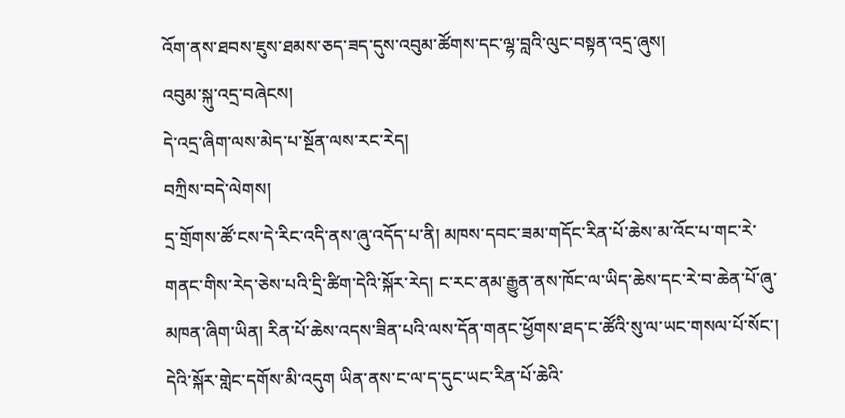འོག་ནས་ཐབས་ཇུས་ཐམས་ཅད་ཟད་དུས་འབུམ་ཚོགས་དང་ལྷ་བླའི་ལུང་བསྟན་འདྲ་ཞུས།
འབུམ་སྐུ་འདྲ་བཞེངས།
དེ་འདྲ་ཞིག་ལས་མེད་པ་སྔོན་ལས་རང་རེད།
བཀྲིས་བདེ་ལེགས།
དྲ་གྲོགས་ཚོ་ངས་དེ་རིང་འདི་ནས་ཞུ་འདོད་པ་ནི། མཁས་དབང་ཟམ་གདོང་རིན་པོ་ཆེས་མ་འོང་པ་གང་རེ་གནང་གིས་རེད་ཅེས་པའི་དྲི་ཚིག་དེའི་སྐོར་རེད། ང་རང་ནམ་རྒྱུན་ནས་ཁོང་ལ་ཡིད་ཆེས་དང་རེ་བ་ཆེན་པོ་ཞུ་མཁན་ཞིག་ཡིན། རིན་པོ་ཆེས་འདས་ཟིན་པའི་ལས་དོན་གནང་ཕྱོགས་ཐད་ང་ཚོའི་སུ་ལ་ཡང་གསལ་པོ་སོང་། དེའི་སྐོར་གླེང་དགོས་མི་འདུག ཡིན་ནས་ང་ལ་ད་དུང་ཡང་རིན་པོ་ཆེའི་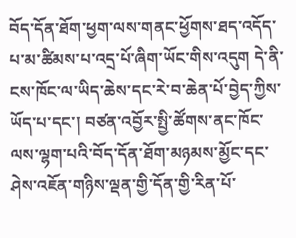བོད་དོན་ཐོག་ཕྱག་ལས་གནང་ཕྱོགས་ཐད་འདོད་པ་མ་ཚིམས་པ་འདྲ་པོ་ཞིག་ཡོང་གིས་འདུག དེ་ནི་ངས་ཁོང་ལ་ཡིད་ཆེས་དང་རེ་བ་ཆེན་པོ་བྱེད་ཀྱིས་ཡོད་པ་དང་། བཙན་འབྱོར་སྤྱི་ཚོགས་ནང་ཁོང་ལས་ལྷག་པའི་བོད་དོན་ཐོག་མཉམས་མྱོང་དང་ཤེས་འཇོན་གཉིས་ལྡན་གྱི་དོན་གྱི་རིན་པོ་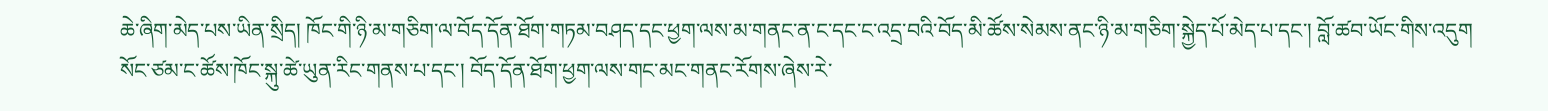ཆེ་ཞིག་མེད་པས་ཡིན་སྲིད། ཁོང་གི་ཉི་མ་གཅིག་ལ་བོད་དོན་ཐོག་གཏམ་བཤད་དང་ཕྱག་ལས་མ་གནང་ན་ང་དང་ང་འདྲ་བའི་བོད་མི་ཚོས་སེམས་ནང་ཉི་མ་གཅིག་སྐྱེད་པོ་མེད་པ་དང་། བློ་ཚབ་ཡོང་གིས་འདུག སོང་ཙམ་ང་ཚོས་ཁོང་སྐུ་ཚེ་ཡུན་རིང་གནས་པ་དང་། བོད་དོན་ཐོག་ཕྱག་ལས་གང་མང་གནང་རོགས་ཞེས་རེ་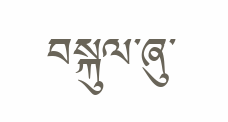བསྐུལ་ཞུ་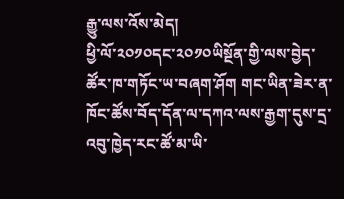རྒྱུ་ལས་འོས་མེད།
ཕྱི་ལོ་༢༠༡༠དང་༢༠༡༠ཡིསྔོན་གྱི་ལས་བྱེད་ཚོར་ཁ་གཏོང་ཡ་བཞག་ཤོག གང་ཡིན་ཟེར་ན་ཁོང་ཚོས་བོད་དོན་ལ་དཀའ་ལས་རྒྱག་དུས་དྲ་འབུ་ཁྱེད་རང་ཚོ་མ་ཡི་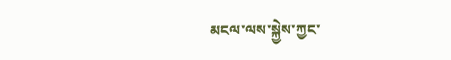མངལ་ལས་སྐྱེས་ཀྱང་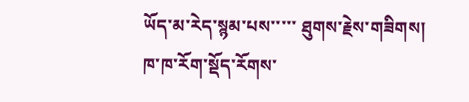ཡོད་མ་རེད་སྙམ་པས་་་་་ ཐུགས་རྗེས་གཟིགས། ཁ་ཁ་རོག་སྡོད་རོགས་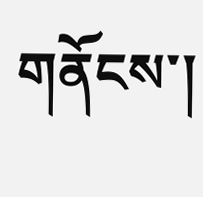གནོངས་།